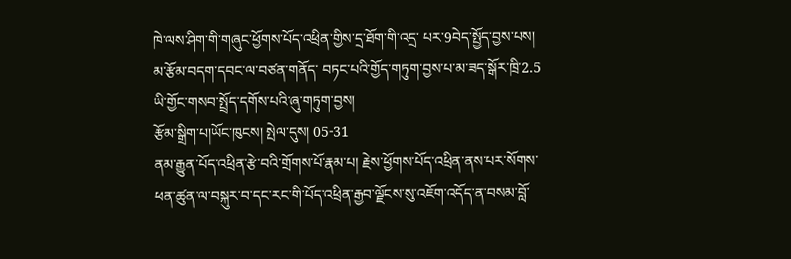ཁེ་ལས་ཤིག་གི་གཞུང་ཕྱོགས་པོད་འཕྲིན་གྱིས་དྲ་ཐོག་གི་འདྲ་ པར་9བེད་སྤྱོད་བྱས་པས། མ་རྩོམ་བདག་དབང་ལ་བཙན་གནོད་ བཏང་པའི་གྱོད་གཏུག་བྱས་པ་མ་ཟད་སྒོར་ཁྲི་2.5 ཡི་གྱོང་གསབ་སྤྲོད་དགོས་པའི་ཞུ་གཏུག་བྱས།
རྩོམ་སྒྲིག་པ།ཡོང་ཁུངས། སྤེལ་དུས། 05-31
ནམ་རྒྱུན་པོད་འཕྲིན་རྩེ་བའི་གྲོགས་པོ་རྣམ་པ། རྗེས་ཕྱོགས་པོད་འཕྲིན་ནས་པར་སོགས་ཕན་ཚུན་ལ་བསྐུར་བ་དང་རང་གི་པོད་འཕྲིན་རྒྱབ་ལྗོངས་སུ་འཇོག་འདོད་ན་བསམ་བློ་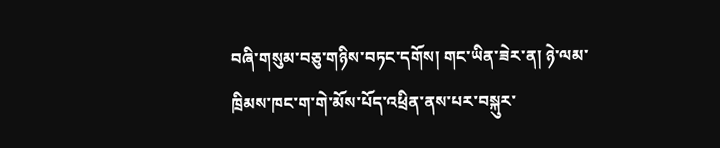བཞི་གསུམ་བཅུ་གཉིས་བཏང་དགོས། གང་ཡིན་ཟེར་ན། ཉེ་ལམ་ཁྲིམས་ཁང་ག་གེ་མོས་པོད་འཕྲིན་ནས་པར་བསྐུར་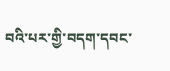བའི་པར་གྱི་བདག་དབང་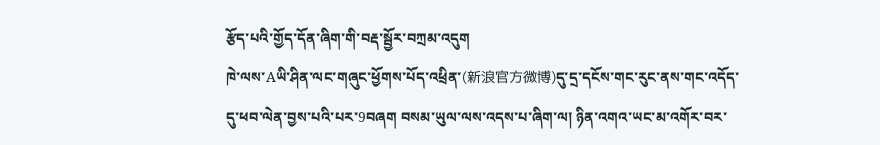རྩོད་པའི་གྱོད་དོན་ཞིག་གི་བརྡ་སྦྱོར་བཀྲམ་འདུག
ཁེ་ལས་Aཡི་ཤིན་ལང་གཞུང་ཕྱོགས་པོད་འཕྲིན་(新浪官方微博)དུ་དྲ་དངོས་གང་རུང་ནས་གང་འདོད་དུ་ཕབ་ལེན་བྱས་པའི་པར་9བཞག བསམ་ཡུལ་ལས་འདས་པ་ཞིག་ལ། ཉིན་འགའ་ཡང་མ་འགོར་བར་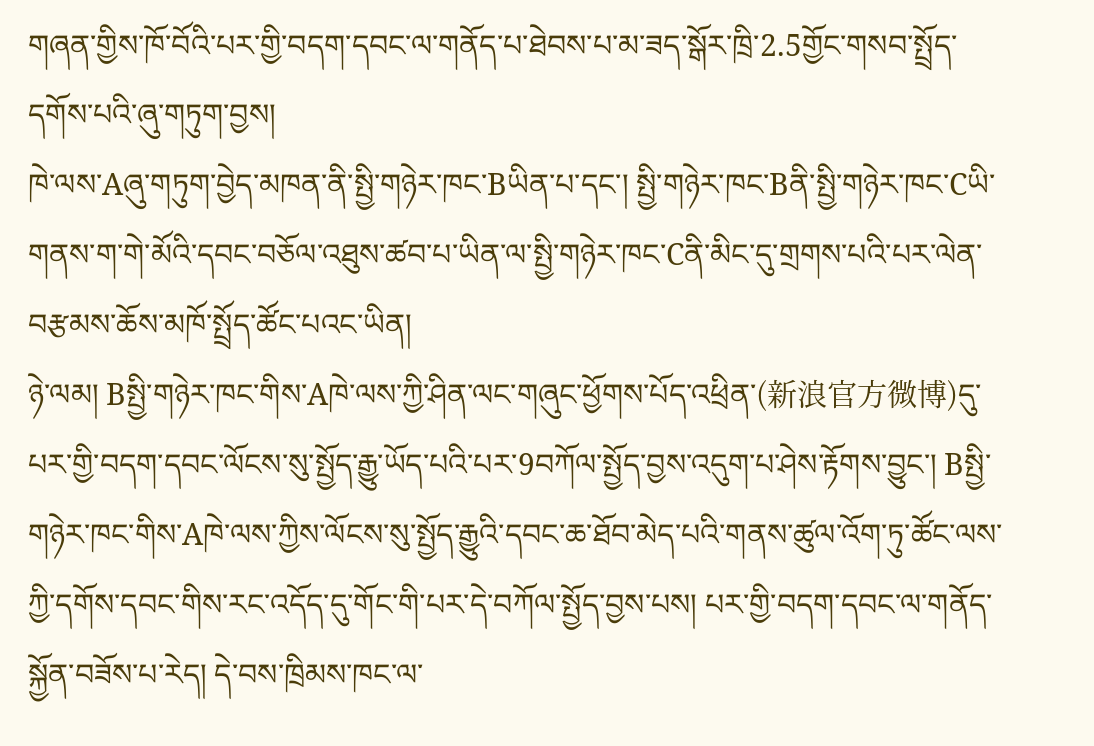གཞན་གྱིས་ཁོ་བོའི་པར་གྱི་བདག་དབང་ལ་གནོད་པ་ཐེབས་པ་མ་ཟད་སྒོར་ཁྲི་2.5གྱོང་གསབ་སྤྲོད་དགོས་པའི་ཞུ་གཏུག་བྱས།
ཁེ་ལས་Aཞུ་གཏུག་བྱེད་མཁན་ནི་སྤྱི་གཉེར་ཁང་Bཡིན་པ་དང་། སྤྱི་གཉེར་ཁང་Bནི་སྤྱི་གཉེར་ཁང་Cཡི་གནས་ག་གེ་མོའི་དབང་བཅོལ་འཐུས་ཚབ་པ་ཡིན་ལ་སྤྱི་གཉེར་ཁང་Cནི་མིང་དུ་གྲགས་པའི་པར་ལེན་བརྩམས་ཆོས་མཁོ་སྤྲོད་ཚོང་པའང་ཡིན།
ཉེ་ལམ། Bསྤྱི་གཉེར་ཁང་གིས་Aཁེ་ལས་ཀྱི་ཤིན་ལང་གཞུང་ཕྱོགས་པོད་འཕྲིན་(新浪官方微博)དུ་པར་གྱི་བདག་དབང་ལོངས་སུ་སྤྱོད་རྒྱུ་ཡོད་པའི་པར་9བཀོལ་སྤྱོད་བྱས་འདུག་པ་ཤེས་རྟོགས་བྱུང་། Bསྤྱི་གཉེར་ཁང་གིས་Aཁེ་ལས་ཀྱིས་ལོངས་སུ་སྤྱོད་རྒྱུའི་དབང་ཆ་ཐོབ་མེད་པའི་གནས་ཚུལ་འོག་ཏུ་ཚོང་ལས་ཀྱི་དགོས་དབང་གིས་རང་འདོད་དུ་གོང་གི་པར་དེ་བཀོལ་སྤྱོད་བྱས་པས། པར་གྱི་བདག་དབང་ལ་གནོད་སྐྱོན་བཟོས་པ་རེད། དེ་བས་ཁྲིམས་ཁང་ལ་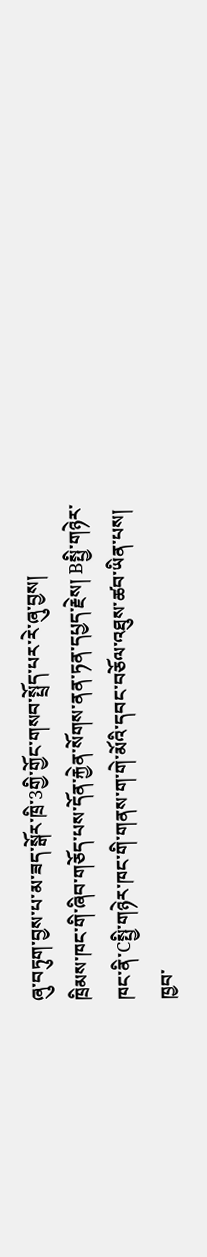ཞུ་བཏུག་བྱས་པ་མ་ཟད་སྒོར་ཁྲི་3གྱི་གྱོང་གསབ་སྤྲོད་པར་རེ་ཞུ་བྱས།
ཁྲིམས་ཁང་གི་ཞིབ་གཅོད་པས་དོན་རྐྱེན་སོགས་ནན་ཏན་དཔྱད་རྗེས། Bསྤྱི་གཉེར་ཁང་ནི་Cསྤྱི་གཉེར་ཁང་གི་གནས་ག་གེ་མོའི་དབང་བཅོལ་འཐུས་ཚབ་ཡིན་པས། ཁྱབ་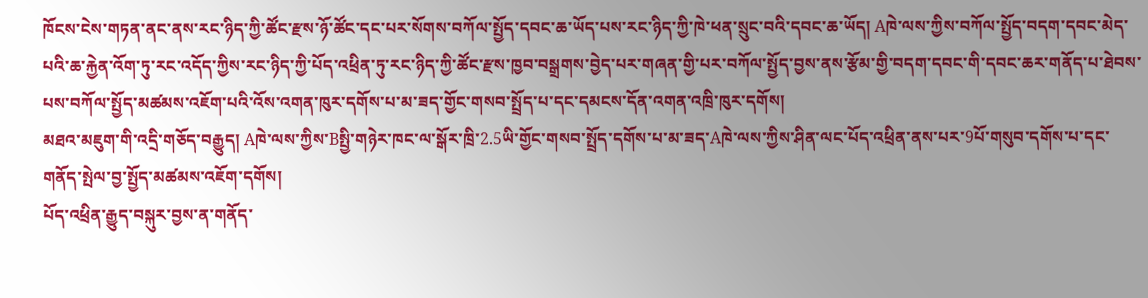ཁོངས་ངེས་གཏན་ནང་ནས་རང་ཉིད་ཀྱི་ཚོང་རྫས་ཉོ་ཚོང་དང་པར་སོགས་བཀོལ་སྤྱོད་དབང་ཆ་ཡོད་པས་རང་ཉིད་ཀྱི་ཁེ་ཕན་སྲུང་བའི་དབང་ཆ་ཡོད། Aཁེ་ལས་ཀྱིས་བཀོལ་སྤྱོད་བདག་དབང་མེད་པའི་ཆ་རྐྱེན་འོག་ཏུ་རང་འདོད་ཀྱིས་རང་ཉིད་ཀྱི་པོད་འཕྲིན་ཏུ་རང་ཉིད་ཀྱི་ཚོང་རྫས་ཁྱབ་བསྒྲགས་བྱེད་པར་གཞན་གྱི་པར་བཀོལ་སྤྱོད་བྱས་ནས་རྩོམ་གྱི་བདག་དབང་གི་དབང་ཆར་གནོད་པ་ཐེབས་པས་བཀོལ་སྤྱོད་མཚམས་འཇོག་པའི་འོས་འགན་ཁུར་དགོས་པ་མ་ཟད་གྱོང་གསབ་སྤྲོད་པ་དང་དམངས་དོན་འགན་འཁྲི་ཁུར་དགོས།
མཐའ་མཇུག་གི་འདྲི་གཅོད་བརྒྱུད། Aཁེ་ལས་ཀྱིས་Bསྤྱི་གཉེར་ཁང་ལ་སྒོར་ཁྲི་2.5ཡི་གྱོང་གསབ་སྤྲོད་དགོས་པ་མ་ཟད་Aཁེ་ལས་ཀྱིས་ཤིན་ལང་པོད་འཕྲིན་ནས་པར་9པོ་གསུབ་དགོས་པ་དང་གནོད་སྤེལ་བྱ་སྤྱོད་མཚམས་འཇོག་དགོས།
པོད་འཕྲིན་རྒྱུད་བསྐུར་བྱས་ན་གནོད་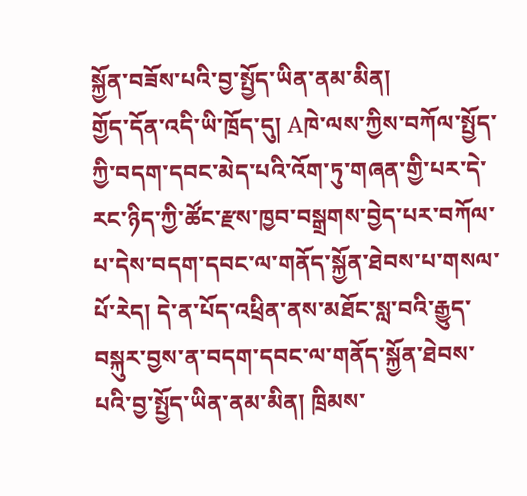སྐྱོན་བཟོས་པའི་བྱ་སྤྱོད་ཡིན་ནམ་མིན།
གྱོད་དོན་འདི་ཡི་ཁྲོད་དུ། Aཁེ་ལས་ཀྱིས་བཀོལ་སྤྱོད་ཀྱི་བདག་དབང་མེད་པའི་འོག་ཏུ་གཞན་གྱི་པར་དེ་རང་ཉིད་ཀྱི་ཚོང་རྫས་ཁྱབ་བསྒྲགས་བྱེད་པར་བཀོལ་པ་དེས་བདག་དབང་ལ་གནོད་སྐྱོན་ཐེབས་པ་གསལ་པོ་རེད། དེ་ན་པོད་འཕྲིན་ནས་མཐོང་སླ་བའི་རྒྱུད་བསྐུར་བྱས་ན་བདག་དབང་ལ་གནོད་སྐྱོན་ཐེབས་པའི་བྱ་སྤྱོད་ཡིན་ནམ་མིན། ཁྲིམས་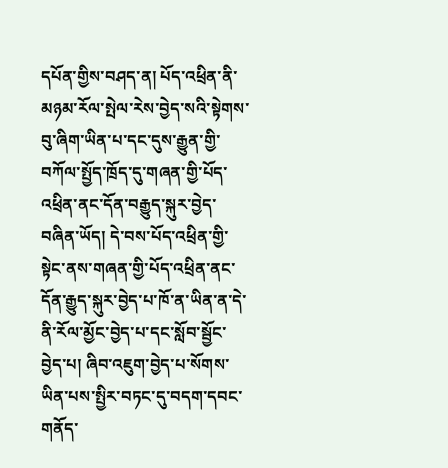དཔོན་གྱིས་བཤད་ན། པོད་འཕྲིན་ནི་མཉམ་རོལ་སྤེལ་རེས་བྱེད་སའི་སྟེགས་བུ་ཞིག་ཡིན་པ་དང་དུས་རྒྱུན་གྱི་བཀོལ་སྤྱོད་ཁྲོད་དུ་གཞན་གྱི་པོད་འཕྲིན་ནང་དོན་བརྒྱུད་སྐུར་བྱེད་བཞིན་ཡོད། དེ་བས་པོད་འཕྲིན་གྱི་སྟེང་ནས་གཞན་གྱི་པོད་འཕྲིན་ནང་དོན་རྒྱུད་སྐུར་བྱེད་པ་ཁོ་ན་ཡིན་ན་དེ་ནི་རོལ་མྱོང་བྱེད་པ་དང་སློབ་སྦྱོང་བྱེད་པ། ཞིབ་འཇུག་བྱེད་པ་སོགས་ཡིན་པས་སྤྱིར་བཏང་དུ་བདག་དབང་གནོད་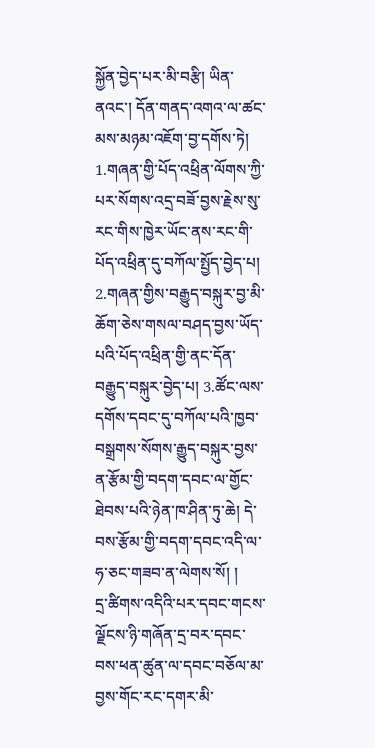སྐྱོན་བྱེད་པར་མི་བརྩི། ཡིན་ནའང་། དོན་གནད་འགའ་ལ་ཚང་མས་མཉམ་འཇོག་བྱ་དགོས་ཏེ། 1.གཞན་གྱི་པོད་འཕྲིན་ལོགས་ཀྱི་པར་སོགས་འདྲ་བཟོ་བྱས་རྗེས་སུ་རང་གིས་ཁྱེར་ཡོང་ནས་རང་གི་པོད་འཕྲིན་དུ་བཀོལ་སྤྱོད་བྱེད་པ། 2.གཞན་གྱིས་བརྒྱུད་བསྐུར་བྱ་མི་ཆོག་ཅེས་གསལ་བཤད་བྱས་ཡོད་པའི་པོད་འཕྲིན་གྱི་ནང་དོན་བརྒྱུད་བསྐུར་བྱེད་པ། 3.ཚོང་ལས་དགོས་དབང་དུ་བཀོལ་པའི་ཁྱབ་བསྒྲགས་སོགས་རྒྱུད་བསྐུར་བྱས་ན་རྩོམ་གྱི་བདག་དབང་ལ་གྱོང་ཐེབས་པའི་ཉེན་ཁ་ཤིན་ཏུ་ཆེ། དེ་བས་རྩོམ་གྱི་བདག་དབང་འདི་ལ་ཧ་ཅང་གཟབ་ན་ལེགས་སོ། །
དྲ་ཚིགས་འདིའི་པར་དབང་གངས་ལྗོངས་ཉི་གཞོན་དྲ་བར་དབང་བས་ཕན་ཚུན་ལ་དབང་བཅོལ་མ་བྱས་གོང་རང་དགར་མི་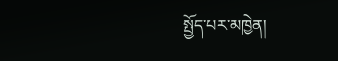སྤྱོད་པར་མཁྱེན།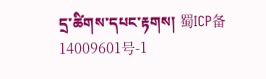དྲ་ཚིགས་དཔང་རྟགས། 蜀ICP备14009601号-1